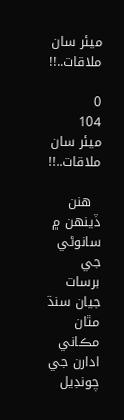ميئر سان ملاقات..!!

0
104
ميئر سان ملاقات..!!

  هنن ڏينهن ۾ سانوڻي جي برسات جيان سنڌ مٿان مڪاني ادارن جي چونڊيل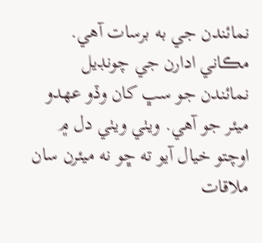نمائندن جي به برسات آهي. مڪاني ادارن جي چونڊيل نمائندن جو سڀ کان وڏو عهدو ميئر جو آهي. ويٺي ويٺي دل ۾ اوچتو خيال آيو ته ڇو نه ميئرن سان ملاقات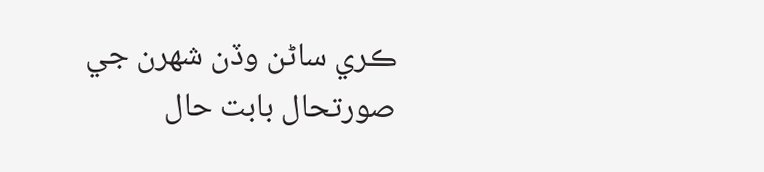ڪري ساڻن وڏن شهرن جي صورتحال بابت حال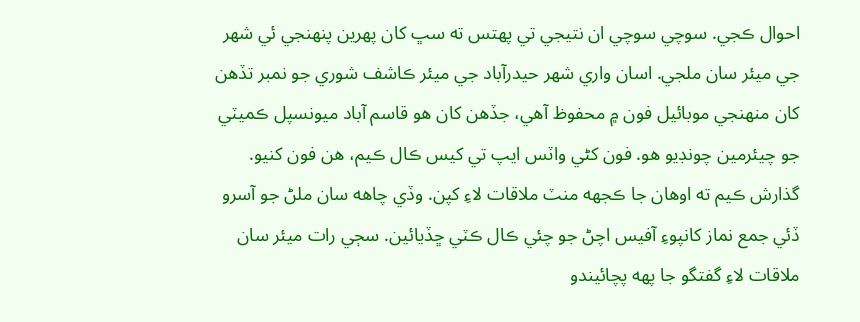احوال ڪجي. سوچي سوچي ان نتيجي تي پهتس ته سڀ کان پهرين پنهنجي ئي شهر جي ميئر سان ملجي. اسان واري شهر حيدرآباد جي ميئر ڪاشف شوري جو نمبر تڏهن کان منهنجي موبائيل فون ۾ محفوظ آهي، جڏهن کان هو قاسم آباد ميونسپل ڪميٽي جو چيئرمين چونڊيو هو. فون کڻي واٽس ايپ تي کيس ڪال ڪيم، هن فون کنيو. گذارش ڪيم ته اوهان جا ڪجهه منٽ ملاقات لاءِ کپن. وڏي چاهه سان ملڻ جو آسرو ڏئي جمع نماز کانپوءِ آفيس اچڻ جو چئي ڪال ڪٽي ڇڏيائين. سڄي رات ميئر سان ملاقات لاءِ گفتگو جا پهه پچائيندو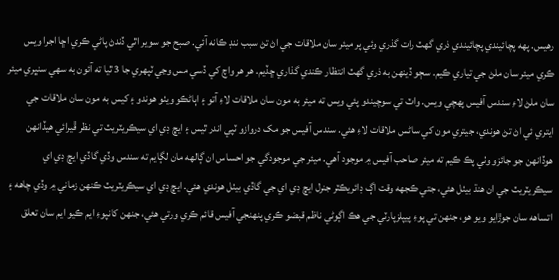رهيس. پهه پچائيندي پچائيندي ذري گهٽ رات گذري وئي پر ميئر سان ملاقات جي اڻ تڻ سبب ننڊ ڪانه آئي. صبح جو سوير اٿي ڏندڻ پاڻي ڪري اڇا اجرا ويس ڪري ميئر سان ملڻ جي تياري ڪيم. سڄو ڏينهن به ذري گهٽ انتظار ڪندي گذاري ڇڏيم. هر هر واچ کي ڏسي مس وڃي ٽپهري جا 3 ٿيا ته آئون به سهي سنڀري ميئر سان ملڻ لاءِ سندس آفيس پهچي ويس. واٽ تي سوچيندو پئي ويس ته ميئر به مون سان ملاقات لاءِ آتو ۽ اٻاڻڪو ويٺو هوندو ۽ کيس به مون سان ملاقات جي ايتري ئي اڻ تڻ هوندي، جيتري مون کي ساڻس ملاقات لاءِ هئي. سندس آفيس جو مک دروازو ٽپي اندر ٿيس ۽ ايڇ ڊي اي سيڪريٽريٽ تي نظر ڦيرائي هيڏانهن هوڏانهن جو جائزو وٺي پڪ ڪيم ته ميئر صاحب آفيس ۾ موجود آهي. ميئر جي موجودگي جو احساس ان ڳالهه مان لڳايم ته سندس وڏي گاڏي ايڇ ڊي اي سيڪريٽريٽ جي ان هنڌ بيٺل هئي، جتي ڪجهه وقت اڳ ڊائريڪٽر جنرل ايڇ ڊي اي جي گاڏي بيٺل هوندي هئي. ايڇ ڊي اي سيڪريٽريٽ ڪنهن زماني ۾ وڏي چاهه ۽ اتساهه سان جوڙايو ويو هو، جنهن تي پوءِ پيپلزپارٽي جي هڪ اڳوڻي ناظم قبضو ڪري پنهنجي آفيس قائم ڪري ورتي هئي، جنهن کانپوءِ ايم ڪيو ايم سان تعلق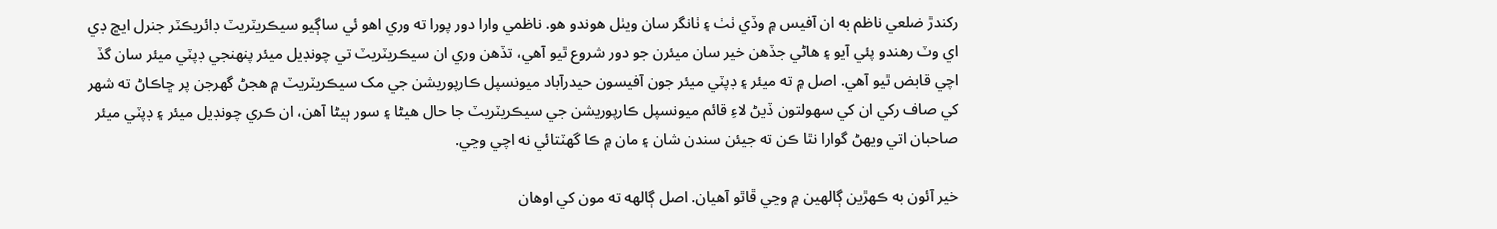رکندڙ ضلعي ناظم به ان آفيس ۾ وڏي ٺٺ ۽ ٺانگر سان ويٺل هوندو هو. ناظمي وارا دور پورا ته وري اهو ئي ساڳيو سيڪريٽريٽ ڊائريڪٽر جنرل ايڇ ڊي اي وٽ رهندو پئي آيو ۽ هاڻي جڏهن خير سان ميئرن جو دور شروع ٿيو آهي، تڏهن وري ان سيڪريٽريٽ تي چونڊيل ميئر پنهنجي ڊپٽي ميئر سان گڏ اچي قابض ٿيو آهي. اصل ۾ ته ميئر ۽ ڊپٽي ميئر جون آفيسون حيدرآباد ميونسپل ڪارپوريشن جي مک سيڪريٽريٽ ۾ هجڻ گهرجن پر ڇاڪاڻ ته شهر کي صاف رکي ان کي سهولتون ڏيڻ لاءِ قائم ميونسپل ڪارپوريشن جي سيڪريٽريٽ جا حال هيڻا ۽ سور ٻيڻا آهن، ان ڪري چونڊيل ميئر ۽ ڊپٽي ميئر صاحبان اتي ويهڻ گوارا نٿا ڪن ته جيئن سندن شان ۽ مان ۾ ڪا گهٽتائي نه اچي وڃي.

خير آئون به ڪهڙين ڳالهين ۾ وڃي ڦاٿو آهيان. اصل ڳالهه ته مون کي اوهان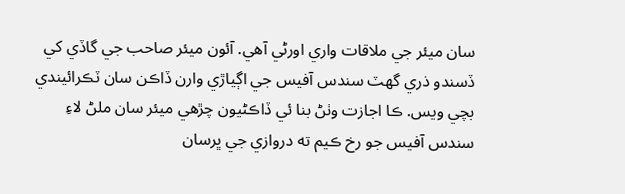سان ميئر جي ملاقات واري اورڻي آهي. آئون ميئر صاحب جي گاڏي کي ڏسندو ذري گهٽ سندس آفيس جي اڳياڙي وارن ڏاڪن سان ٽڪرائيندي بچي ويس. ڪا اجازت وٺڻ بنا ئي ڏاڪڻيون چڙهي ميئر سان ملڻ لاءِ سندس آفيس جو رخ ڪيم ته دروازي جي ڀرسان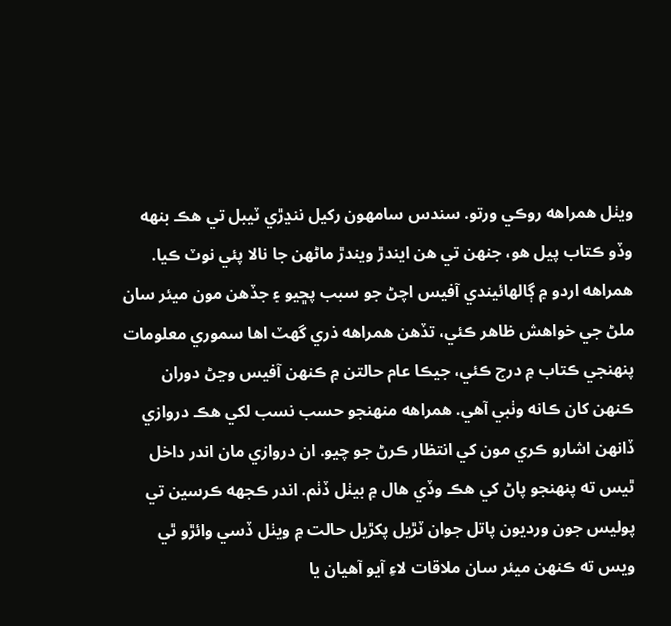ويٺل همراهه روڪي ورتو. سندس سامهون رکيل ننڍڙي ٽيبل تي هڪ بنهه وڏو ڪتاب پيل هو، جنهن تي هن ايندڙ ويندڙ ماڻهن جا نالا پئي نوٽ ڪيا. همراهه اردو ۾ ڳالهائيندي آفيس اچڻ جو سبب پڇيو ۽ جڏهن مون ميئر سان ملڻ جي خواهش ظاهر ڪئي، تڏهن همراهه ذري گهٽ اها سموري معلومات پنهنجي ڪتاب ۾ درج ڪئي، جيڪا عام حالتن ۾ ڪنهن آفيس وڃڻ دوران ڪنهن کان ڪانه وٺبي آهي. همراهه منهنجو حسب نسب لکي هڪ دروازي ڏانهن اشارو ڪري مون کي انتظار ڪرڻ جو چيو. ان دروازي مان اندر داخل ٿيس ته پنهنجو پاڻ کي هڪ وڏي هال ۾ بيٺل ڏٺم. اندر ڪجهه ڪرسين تي پوليس جون ورديون پاتل جوان ٽڙيل پکڙيل حالت ۾ ويٺل ڏسي وائڙو ٿي ويس ته ڪنهن ميئر سان ملاقات لاءِ آيو آهيان يا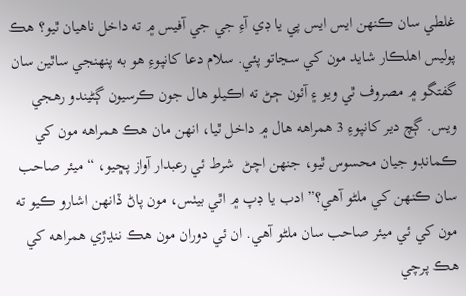غلطي سان ڪنهن ايس ايس پي يا ڊي آءِ جي جي آفيس ۾ ته داخل ناهيان ٿيو؟ هڪ پوليس اهلڪار شايد مون کي سڃاتو پئي. سلام دعا کانپوءِ هو به پنهنجي ساٿين سان گفتگو ۾ مصروف ٿي ويو ۽ آئون ڄڻ ته اڪيلو هال جون ڪرسيون ڳڻيندو رهجي ويس. ڳچ دير کانپوءِ 3 همراهه هال ۾ داخل ٿيا، انهن مان هڪ همراهه مون کي ڪمانڊو جيان محسوس ٿيو، جنهن اچڻ  شرط ئي رعبدار آواز پڇيو، “ميئر صاحب سان ڪنهن کي ملڻو آهي؟” ادب يا ڊپ ۾ اٿي بيٺس، مون پاڻ ڏانهن اشارو ڪيو ته مون کي ئي ميئر صاحب سان ملڻو آهي. ان ئي دوران مون هڪ ننڍڙي همراهه کي هڪ پرچي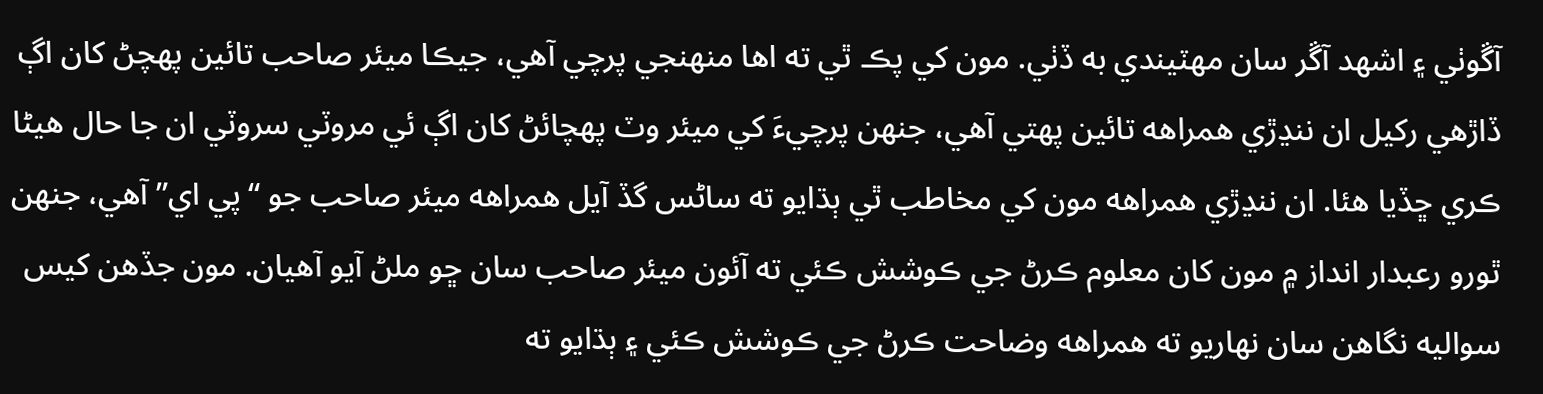آڱوٺي ۽ اشهد آڱر سان مهٽيندي به ڏٺي. مون کي پڪ ٿي ته اها منهنجي پرچي آهي، جيڪا ميئر صاحب تائين پهچڻ کان اڳ ڏاڙهي رکيل ان ننڍڙي همراهه تائين پهتي آهي، جنهن پرچيءَ کي ميئر وٽ پهچائڻ کان اڳ ئي مروٽي سروٽي ان جا حال هيڻا ڪري ڇڏيا هئا. ان ننڍڙي همراهه مون کي مخاطب ٿي ٻڌايو ته ساڻس گڏ آيل همراهه ميئر صاحب جو “پي اي” آهي، جنهن ٿورو رعبدار انداز ۾ مون کان معلوم ڪرڻ جي ڪوشش ڪئي ته آئون ميئر صاحب سان ڇو ملڻ آيو آهيان. مون جڏهن کيس سواليه نگاهن سان نهاريو ته همراهه وضاحت ڪرڻ جي ڪوشش ڪئي ۽ ٻڌايو ته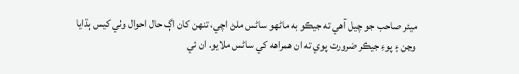ميئر صاحب جو چيل آهي ته جيڪو به ماڻهو ساڻس ملڻ اچي، تنهن کان اڳ حال احوال وٺي کيس ٻڌايا وڃن ۽ پوءِ جيڪر ضرورت پوي ته ان همراهه کي ساڻس ملايو. ان ئي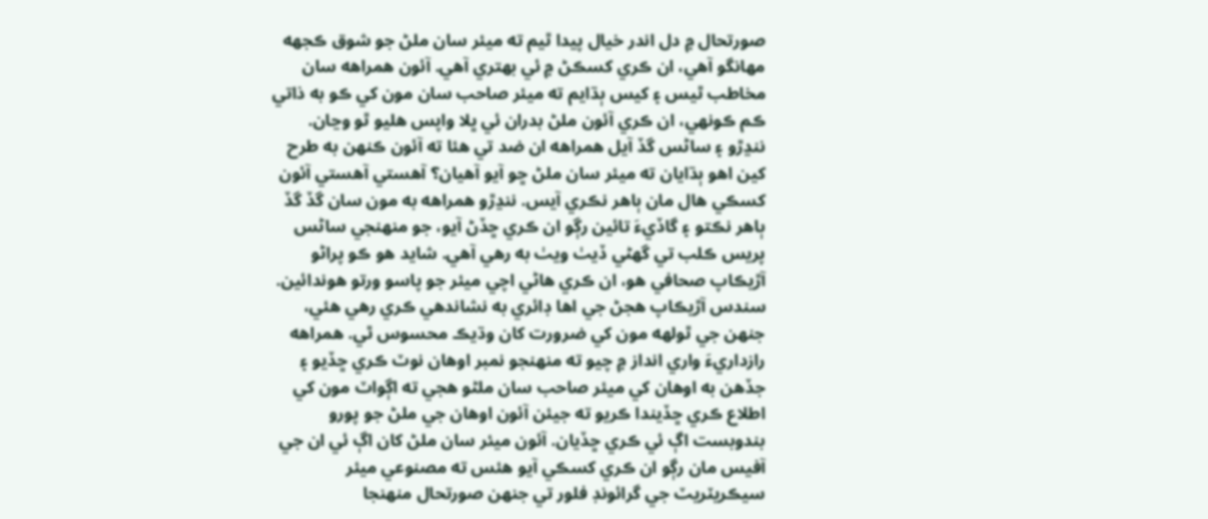صورتحال ۾ دل اندر خيال پيدا ٿيم ته ميئر سان ملڻ جو شوق ڪجهه مهانگو آهي، ان ڪري کسڪڻ ۾ ئي بهتري آهي. آئون همراهه سان مخاطب ٿيس ۽ کيس ٻڌايم ته ميئر صاحب سان مون کي ڪو به ذاتي ڪم ڪونهي، ان ڪري آئون ملڻ بدران ئي ڀلا واپس هليو ٿو وڃان. ننڍڙو ۽ ساڻس گڏ آيل همراهه ان ضد تي هئا ته آئون ڪنهن به طرح کين اهو ٻڌايان ته ميئر سان ملڻ ڇو آيو آهيان؟ آهستي آهستي آئون کسڪي هال مان ٻاهر نڪري آيس. ننڍڙو همراهه به مون سان گڏ گڏ ٻاهر نڪتو ۽ گاڏيءَ تائين رڳو ان ڪري ڇڏڻ آيو، جو منهنجي ساڻس پريس ڪلب تي گهڻي ڏيٺ ويٺ به رهي آهي. شايد هو ڪو پراڻو آڙيڪاپ صحافي هو، ان ڪري هاڻي اچي ميئر جو پاسو ورتو هوندائين. سندس آڙيڪاپ هجڻ جي اها ڊائري به نشاندهي ڪري رهي هئي، جنهن جي ٿولهه مون کي ضرورت کان وڌيڪ محسوس ٿي. همراهه رازداريءَ واري انداز ۾ چيو ته منهنجو نمبر اوهان نوٽ ڪري ڇڏيو ۽ جڏهن به اوهان کي ميئر صاحب سان ملڻو هجي ته اڳواٽ مون کي اطلاع ڪري ڇڏيندا ڪريو ته جيئن آئون اوهان جي ملڻ جو پورو بندوبست اڳ ئي ڪري ڇڏيان. آئون ميئر سان ملڻ کان اڳ ئي ان جي آفيس مان رڳو ان ڪري کسڪي آيو هئس ته مصنوعي ميئر سيڪريٽريٽ جي گرائونڊ فلور تي جنهن صورتحال منهنجا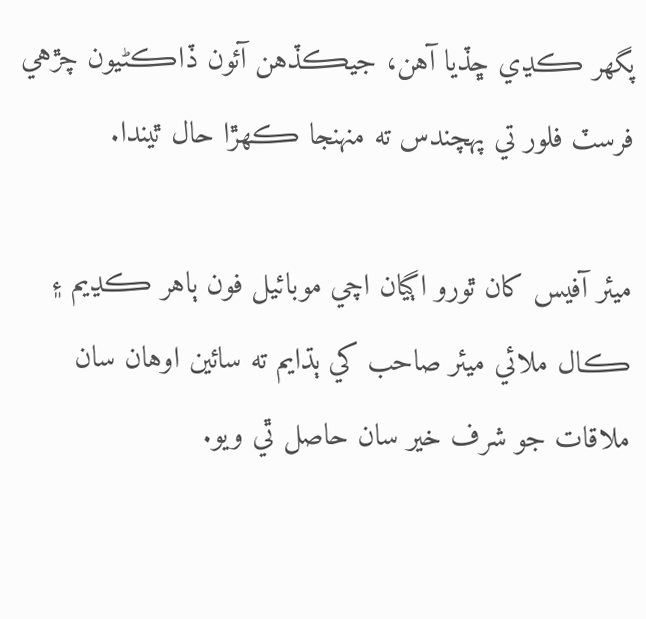پگهر ڪڍي ڇڏيا آهن، جيڪڏهن آئون ڏاڪڻيون چڙهي فرسٽ فلور تي پهچندس ته منهنجا ڪهڙا حال ٿيندا.

ميئر آفيس کان ٿورو اڳيان اچي موبائيل فون ٻاهر ڪڍيم ۽ ڪال ملائي ميئر صاحب کي ٻڌايم ته سائين اوهان سان ملاقات جو شرف خير سان حاصل ٿي ويو.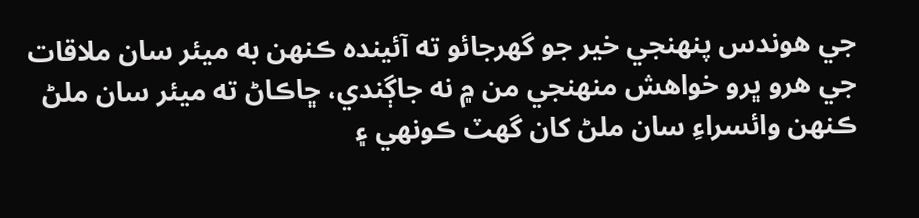جي هوندس پنهنجي خير جو گهرجائو ته آئينده ڪنهن به ميئر سان ملاقات جي هرو ڀرو خواهش منهنجي من ۾ نه جاڳندي، ڇاڪاڻ ته ميئر سان ملڻ ڪنهن وائسراءِ سان ملڻ کان گهٽ ڪونهي ۽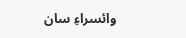وائسراءِ سان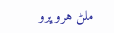ملڻ هرو ڀرو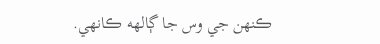ڪنهن جي وس جا ڳالهه ڪانهي.